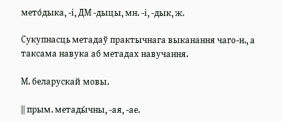мето́дыка, -і, ДМ -дыцы, мн. -і, -дык, ж.

Сукупнасць метадаў практычнага выканання чаго-н., а таксама навука аб метадах навучання.

М. беларускай мовы.

|| прым. метады́чны, -ая, -ае.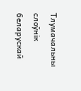Тлумачальны слоўнік беларускай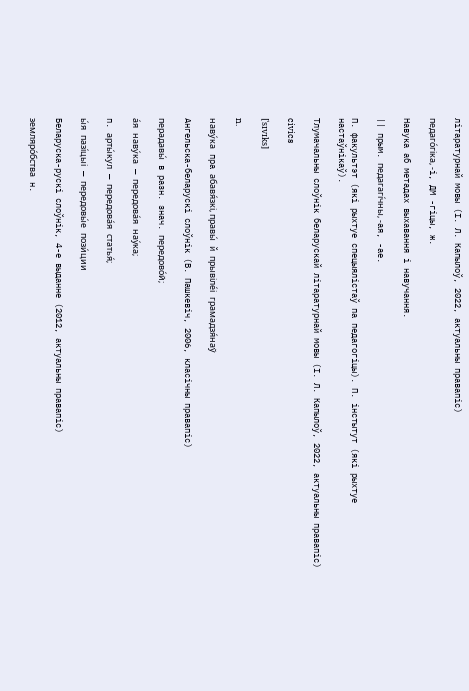літаратурнай мовы (І. Л. Капылоў, 2022, актуальны правапіс)

педаго́гіка, -і, ДМ -гіцы, ж.

Навука аб метадах выхавання і навучання.

|| прым. педагагі́чны, -ая, -ае.

П. факультэт (які рыхтуе спецыялістаў па педагогіцы). П. інстытут (які рыхтуе настаўнікаў).

Тлумачальны слоўнік беларускай літаратурнай мовы (І. Л. Капылоў, 2022, актуальны правапіс)

civics

[ˈsɪvɪks]

n.

наву́ка пра абавя́зкі, правы́ й прывіле́і грамадзя́наў

Ангельска-беларускі слоўнік (В. Пашкевіч, 2006, класічны правапіс)

перадавы́ в разн. знач. передово́й;

а́я наву́ка — передова́я нау́ка;

п. арты́кул — передова́я статья́;

ы́я пазі́цыі — передовы́е пози́ции

Беларуска-рускі слоўнік, 4-е выданне (2012, актуальны правапіс)

земляро́бства н.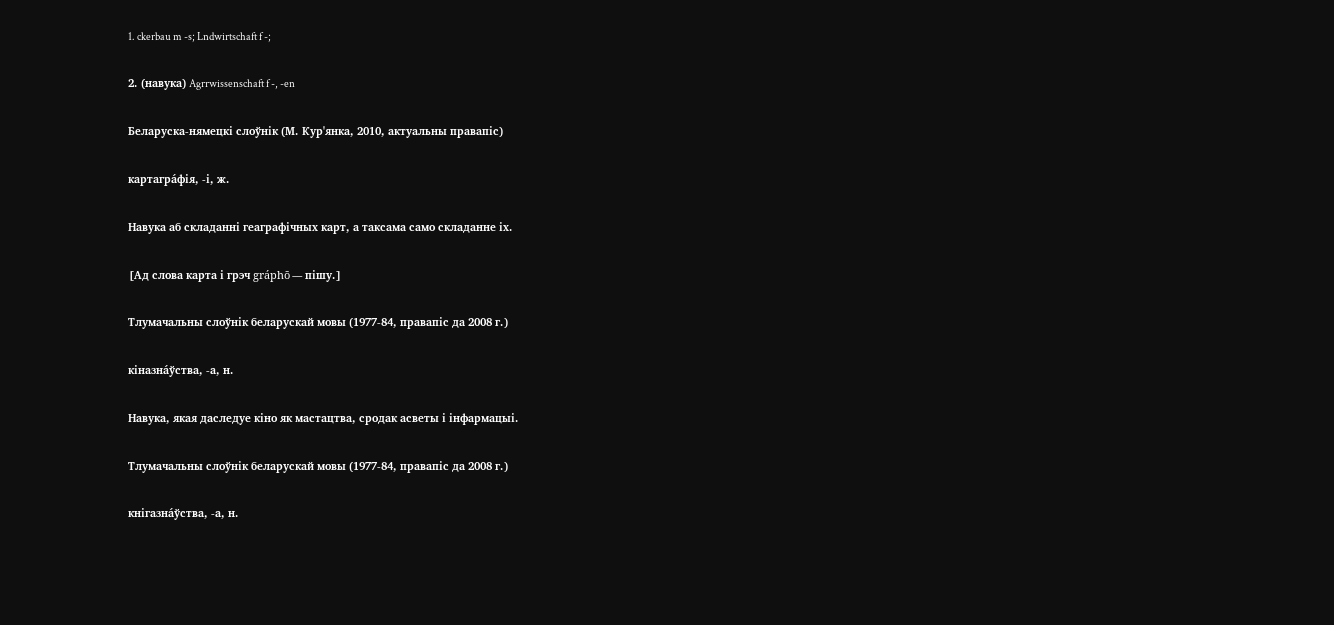1. ckerbau m -s; Lndwirtschaft f -;

2. (навука) Agrrwissenschaft f -, -en

Беларуска-нямецкі слоўнік (М. Кур'янка, 2010, актуальны правапіс)

картагра́фія, ‑і, ж.

Навука аб складанні геаграфічных карт, а таксама само складанне іх.

[Ад слова карта і грэч gráphō — пішу.]

Тлумачальны слоўнік беларускай мовы (1977-84, правапіс да 2008 г.)

кіназна́ўства, ‑а, н.

Навука, якая даследуе кіно як мастацтва, сродак асветы і інфармацыі.

Тлумачальны слоўнік беларускай мовы (1977-84, правапіс да 2008 г.)

кнігазна́ўства, ‑а, н.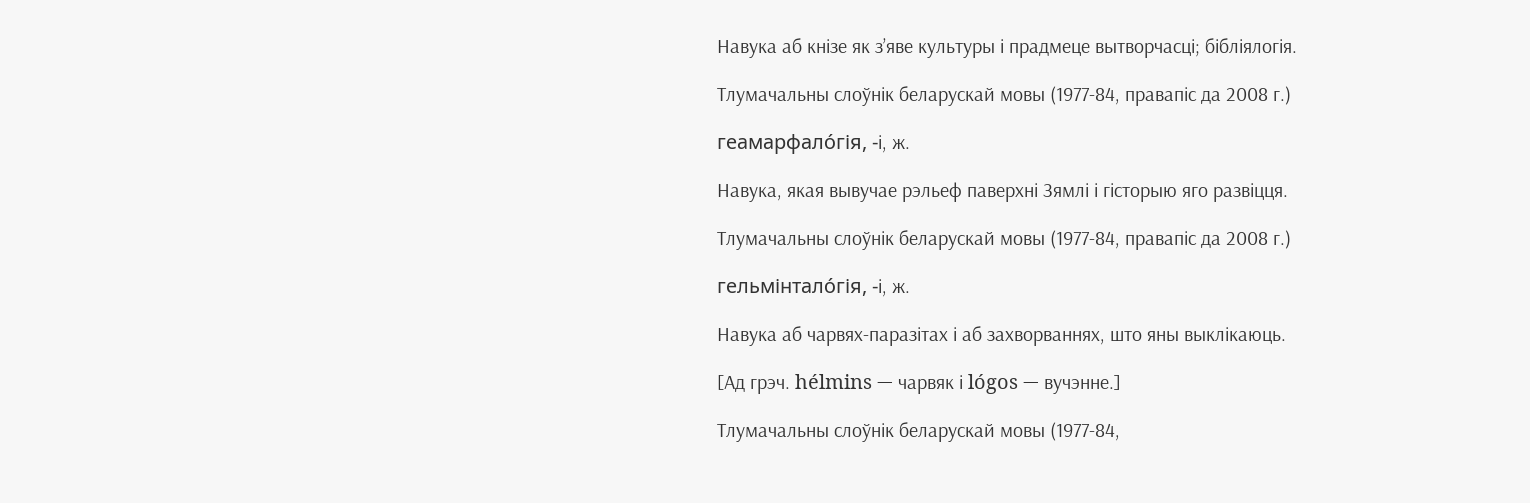Навука аб кнізе як з’яве культуры і прадмеце вытворчасці; бібліялогія.

Тлумачальны слоўнік беларускай мовы (1977-84, правапіс да 2008 г.)

геамарфало́гія, ‑і, ж.

Навука, якая вывучае рэльеф паверхні Зямлі і гісторыю яго развіцця.

Тлумачальны слоўнік беларускай мовы (1977-84, правапіс да 2008 г.)

гельмінтало́гія, ‑і, ж.

Навука аб чарвях-паразітах і аб захворваннях, што яны выклікаюць.

[Ад грэч. hélmins — чарвяк і lógos — вучэнне.]

Тлумачальны слоўнік беларускай мовы (1977-84,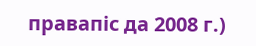правапіс да 2008 г.)